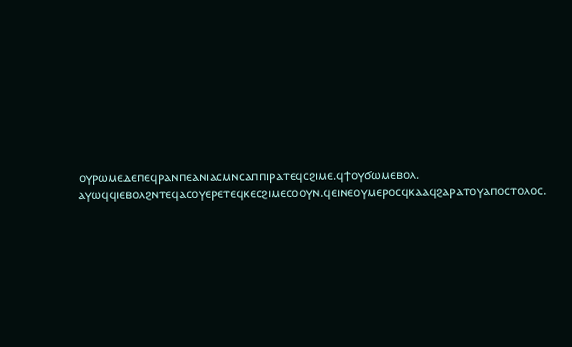ⲟⲩⲣⲱⲙⲉⲇⲉⲡⲉϥⲣⲁⲛⲡⲉⲁⲛⲓⲁⲥⲙⲛⲥⲁⲡⲡⲓⲣⲁⲧⲉϥⲥϩⲓⲙⲉ.ϥϯⲟⲩϭⲱⲙⲉⲃⲟⲗ.
ⲁⲩⲱϥϥⲓⲉⲃⲟⲗϩⲛⲧⲉϥⲁⲥⲟⲩⲉⲣⲉⲧⲉϥⲕⲉⲥϩⲓⲙⲉⲥⲟⲟⲩⲛ.ϥⲉⲓⲛⲉⲟⲩⲙⲉⲣⲟⲥϥⲕⲁⲁϥϩⲁⲣⲁⲧⲟⲩⲁⲡⲟⲥⲧⲟⲗⲟⲥ.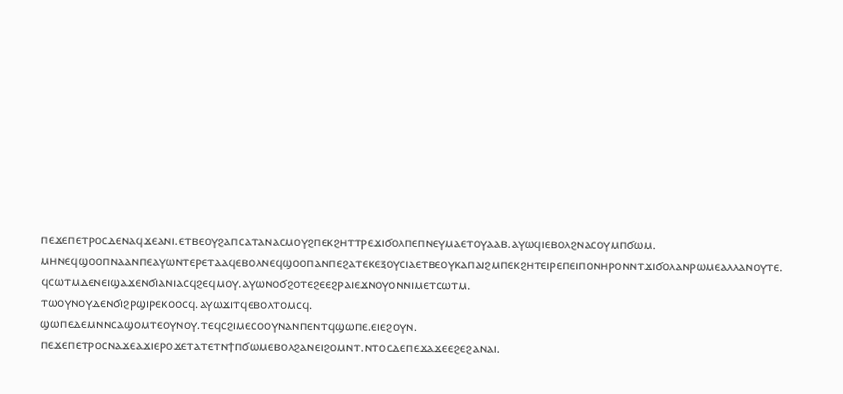ⲡⲉϫⲉⲡⲉⲧⲣⲟⲥⲇⲉⲛⲁϥϫⲉⲁⲛⲓ.ⲉⲧⲃⲉⲟⲩϩⲁⲡⲥⲁⲧⲁⲛⲁⲥⲙⲟⲩϩⲡⲉⲕϩⲏⲧⲧⲣⲉϫⲓϭⲟⲗⲡⲉⲡⲛⲉⲩⲙⲁⲉⲧⲟⲩⲁⲁⲃ.ⲁⲩⲱϥⲓⲉⲃⲟⲗϩⲛⲁⲥⲟⲩⲙⲡϭⲱⲙ.
ⲙⲏⲛⲉϥϣⲟⲟⲡⲛⲁⲁⲛⲡⲉⲁⲩⲱⲛⲧⲉⲣⲉⲧⲁⲁϥⲉⲃⲟⲗⲛⲉϥϣⲟⲟⲡⲁⲛⲡⲉϩⲁⲧⲉⲕⲉⲝⲟⲩⲥⲓⲁⲉⲧⲃⲉⲟⲩⲕⲁⲡⲁⲓϩⲙⲡⲉⲕϩⲏⲧⲉⲓⲣⲉⲡⲉⲓⲡⲟⲛⲏⲣⲟⲛⲛⲧϫⲓϭⲟⲗⲁⲛⲣⲱⲙⲉⲁⲗⲗⲁⲛⲟⲩⲧⲉ.
ϥⲥⲱⲧⲙⲇⲉⲛⲉⲓϣⲁϫⲉⲛϭⲓⲁⲛⲓⲁⲥϥϩⲉϥⲙⲟⲩ.ⲁⲩⲱⲛⲟϭϩⲟⲧⲉϩⲉⲉϩⲣⲁⲓⲉϫⲛⲟⲩⲟⲛⲛⲓⲙⲉⲧⲥⲱⲧⲙ.
ⲧⲱⲟⲩⲛⲟⲩⲇⲉⲛϭⲓϩⲣϣⲓⲣⲉⲕⲟⲟⲥϥ.ⲁⲩⲱϫⲓⲧϥⲉⲃⲟⲗⲧⲟⲙⲥϥ.
ϣⲱⲡⲉⲇⲉⲙⲛⲛⲥⲁϣⲟⲙⲧⲉⲟⲩⲛⲟⲩ.ⲧⲉϥⲥϩⲓⲙⲉⲥⲟⲟⲩⲛⲁⲛⲡⲉⲛⲧϥϣⲱⲡⲉ.ⲉⲓⲉϩⲟⲩⲛ.
ⲡⲉϫⲉⲡⲉⲧⲣⲟⲥⲛⲁϫⲉⲁϫⲓⲉⲣⲟϫⲉⲧⲁⲧⲉⲧⲛϯⲡϭⲱⲙⲉⲃⲟⲗϩⲁⲛⲉⲓϩⲟⲙⲛⲧ.ⲛⲧⲟⲥⲇⲉⲡⲉϫⲁϫⲉⲉϩⲉϩⲁⲛⲁⲓ.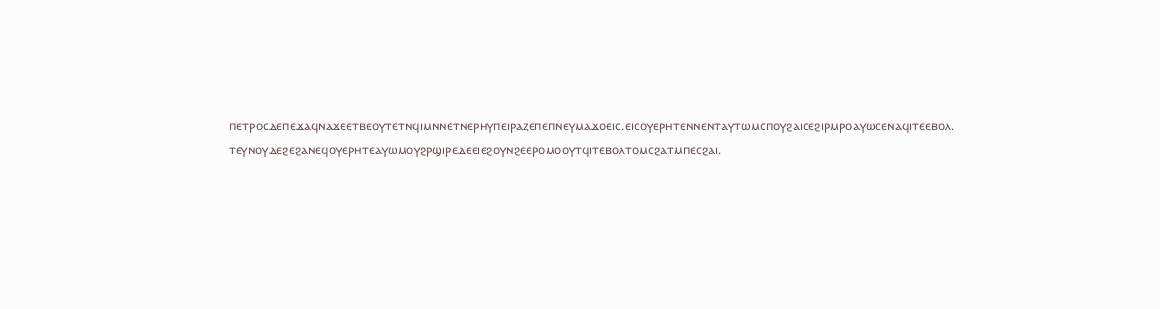ⲡⲉⲧⲣⲟⲥⲇⲉⲡⲉϫⲁϥⲛⲁϫⲉⲉⲧⲃⲉⲟⲩⲧⲉⲧⲛϥⲓⲙⲛⲛⲉⲧⲛⲉⲣⲏⲩⲡⲉⲓⲣⲁⲍⲉⲡⲉⲡⲛⲉⲩⲙⲁϫⲟⲉⲓⲥ.ⲉⲓⲥⲟⲩⲉⲣⲏⲧⲉⲛⲛⲉⲛⲧⲁⲩⲧⲱⲙⲥⲡⲟⲩϩⲁⲓⲥⲉϩⲓⲣⲙⲣⲟⲁⲩⲱⲥⲉⲛⲁϥⲓⲧⲉⲉⲃⲟⲗ.
ⲧⲉⲩⲛⲟⲩⲇⲉϩⲉϩⲁⲛⲉϥⲟⲩⲉⲣⲏⲧⲉⲁⲩⲱⲙⲟⲩϩⲣϣⲓⲣⲉⲇⲉⲉⲓⲉϩⲟⲩⲛϩⲉⲉⲣⲟⲙⲟⲟⲩⲧϥⲓⲧⲉⲃⲟⲗⲧⲟⲙⲥϩⲁⲧⲙⲡⲉⲥϩⲁⲓ.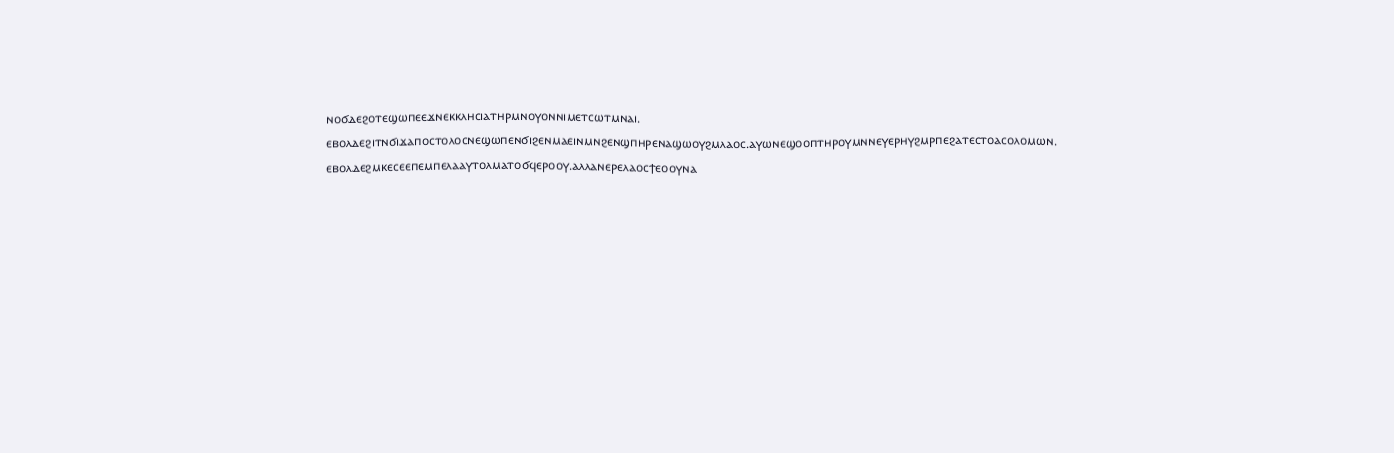ⲛⲟϭⲇⲉϩⲟⲧⲉϣⲱⲡⲉⲉϫⲛⲉⲕⲕⲗⲏⲥⲓⲁⲧⲏⲣⲙⲛⲟⲩⲟⲛⲛⲓⲙⲉⲧⲥⲱⲧⲙⲛⲁⲓ.
ⲉⲃⲟⲗⲇⲉϩⲓⲧⲛϭⲓϫⲁⲡⲟⲥⲧⲟⲗⲟⲥⲛⲉϣⲱⲡⲉⲛϭⲓϩⲉⲛⲙⲁⲉⲓⲛⲙⲛϩⲉⲛϣⲡⲏⲣⲉⲛⲁϣⲱⲟⲩϩⲙⲗⲁⲟⲥ.ⲁⲩⲱⲛⲉϣⲟⲟⲡⲧⲏⲣⲟⲩⲙⲛⲛⲉⲩⲉⲣⲏⲩϩⲙⲣⲡⲉϩⲁⲧⲉⲥⲧⲟⲁⲥⲟⲗⲟⲙⲱⲛ.
ⲉⲃⲟⲗⲇⲉϩⲙⲕⲉⲥⲉⲉⲡⲉⲙⲡⲉⲗⲁⲁⲩⲧⲟⲗⲙⲁⲧⲟϭϥⲉⲣⲟⲟⲩ.ⲁⲗⲗⲁⲛⲉⲣⲉⲗⲁⲟⲥϯⲉⲟⲟⲩⲛⲁ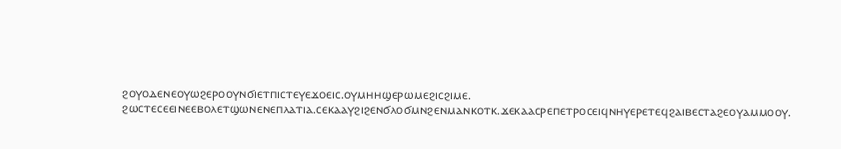ϩⲟⲩⲟⲇⲉⲛⲉⲟⲩⲱϩⲉⲣⲟⲟⲩⲛϭⲓⲉⲧⲡⲓⲥⲧⲉⲩⲉϫⲟⲉⲓⲥ.ⲟⲩⲙⲏⲏϣⲉⲣⲱⲙⲉϩⲓⲥϩⲓⲙⲉ.
ϩⲱⲥⲧⲉⲥⲉⲉⲓⲛⲉⲉⲃⲟⲗⲉⲧϣⲱⲛⲉⲛⲉⲡⲗⲁⲧⲓⲁ.ⲥⲉⲕⲁⲁⲩϩⲓϩⲉⲛϭⲗⲟϭⲙⲛϩⲉⲛⲙⲁⲛⲕⲟⲧⲕ.ϫⲉⲕⲁⲁⲥⲣⲉⲡⲉⲧⲣⲟⲥⲉⲓϥⲛⲏⲩⲉⲣⲉⲧⲉϥϩⲁⲓⲃⲉⲥⲧⲁϩⲉⲟⲩⲁⲙⲙⲟⲟⲩ.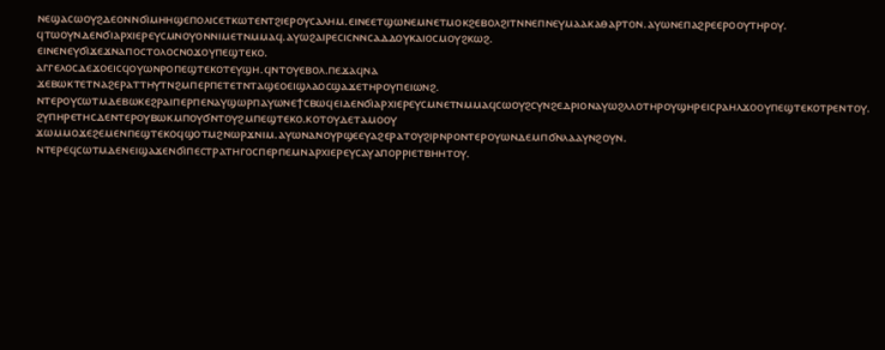ⲛⲉϣⲁⲥⲱⲟⲩϩⲇⲉⲟⲛⲛϭⲓⲙⲏⲏϣⲉⲡⲟⲗⲓⲥⲉⲧⲕⲱⲧⲉⲛⲧϩⲓⲉⲣⲟⲩⲥⲁⲗⲏⲙ.ⲉⲓⲛⲉⲉⲧϣⲱⲛⲉⲙⲛⲉⲧⲙⲟⲕϩⲉⲃⲟⲗϩⲓⲧⲛⲛⲉⲡⲛⲉⲩⲙⲁⲁⲕⲁⲑⲁⲣⲧⲟⲛ.ⲁⲩⲱⲛⲉⲡⲁϩⲣⲉⲉⲣⲟⲟⲩⲧⲏⲣⲟⲩ.
ϥⲧⲱⲟⲩⲛⲇⲉⲛϭⲓⲁⲣⲭⲓⲉⲣⲉⲩⲥⲙⲛⲟⲩⲟⲛⲛⲓⲙⲉⲧⲛⲙⲙⲁϥ.ⲁⲩⲱϩⲁⲓⲣⲉⲥⲓⲥⲛⲛⲥⲁⲇⲇⲟⲩⲕⲁⲓⲟⲥⲙⲟⲩϩⲕⲱϩ.
ⲉⲓⲛⲉⲛⲉⲩϭⲓϫⲉϫⲛⲁⲡⲟⲥⲧⲟⲗⲟⲥⲛⲟϫⲟⲩⲡⲉϣⲧⲉⲕⲟ.
ⲁⲅⲅⲉⲗⲟⲥⲇⲉϫⲟⲉⲓⲥϥⲟⲩⲱⲛⲣⲟⲡⲉϣⲧⲉⲕⲟⲧⲉⲩϣⲏ.ϥⲛⲧⲟⲩⲉⲃⲟⲗ.ⲡⲉϫⲁϥⲛⲁ
ϫⲉⲃⲱⲕⲧⲉⲧⲛⲁϩⲉⲣⲁⲧⲧⲏⲩⲧⲛϩⲙⲡⲉⲣⲡⲉⲧⲉⲧⲛⲧⲁϣⲉⲟⲉⲓϣⲗⲁⲟⲥϣⲁϫⲉⲧⲏⲣⲟⲩⲡⲉⲓⲱⲛϩ.
ⲛⲧⲉⲣⲟⲩⲥⲱⲧⲙⲇⲉⲃⲱⲕⲉϩⲣⲁⲓⲡⲉⲣⲡⲉⲛⲁⲩϣⲱⲣⲡⲁⲩⲱⲛⲉϯⲥⲃⲱϥⲉⲓⲇⲉⲛϭⲓⲁⲣⲭⲓⲉⲣⲉⲩⲥⲙⲛⲉⲧⲛⲙⲙⲁϥⲥⲱⲟⲩϩⲥⲩⲛϩⲉⲇⲣⲓⲟⲛⲁⲩⲱϩⲗⲗⲟⲧⲏⲣⲟⲩϣⲏⲣⲉⲓⲥⲣⲁⲏⲗϫⲟⲟⲩⲡⲉϣⲧⲉⲕⲟⲧⲣⲉⲛⲧⲟⲩ.
ϩⲩⲡⲏⲣⲉⲧⲏⲥⲇⲉⲛⲧⲉⲣⲟⲩⲃⲱⲕⲙⲡⲟⲩϭⲛⲧⲟⲩϩⲙⲡⲉϣⲧⲉⲕⲟ.ⲕⲟⲧⲟⲩⲇⲉⲧⲁⲙⲟⲟⲩ
ϫⲱⲙⲙⲟϫⲉϩⲉⲙⲉⲛⲡⲉϣⲧⲉⲕⲟϥϣⲟⲧⲙϩⲛⲱⲣϫⲛⲓⲙ.ⲁⲩⲱⲛⲁⲛⲟⲩⲣϣⲉⲉⲩⲁϩⲉⲣⲁⲧⲟⲩϩⲓⲣⲛⲣⲟⲛⲧⲉⲣⲟⲩⲱⲛⲇⲉⲙⲡϭⲛⲗⲁⲁⲩⲛϩⲟⲩⲛ.
ⲛⲧⲉⲣⲉϥⲥⲱⲧⲙⲇⲉⲛⲉⲓϣⲁϫⲉⲛϭⲓⲡⲉⲥⲧⲣⲁⲧⲏⲅⲟⲥⲡⲉⲣⲡⲉⲙⲛⲁⲣⲭⲓⲉⲣⲉⲩⲥⲁⲩⲁⲡⲟⲣⲣⲓⲉⲧⲃⲏⲏⲧⲟⲩ.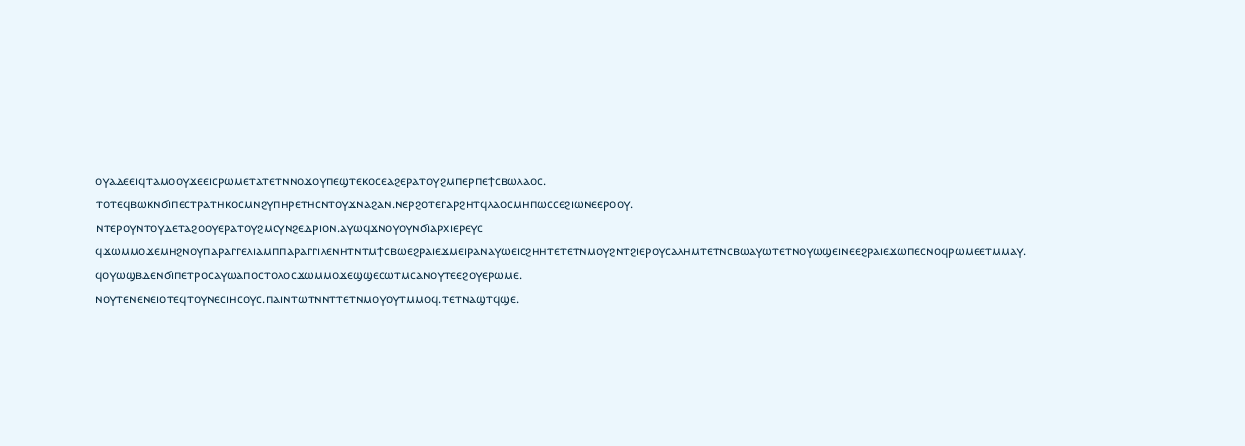ⲟⲩⲁⲇⲉⲉⲓϥⲧⲁⲙⲟⲟⲩϫⲉⲉⲓⲥⲣⲱⲙⲉⲧⲁⲧⲉⲧⲛⲛⲟϫⲟⲩⲡⲉϣⲧⲉⲕⲟⲥⲉⲁϩⲉⲣⲁⲧⲟⲩϩⲙⲡⲉⲣⲡⲉϯⲥⲃⲱⲗⲁⲟⲥ.
ⲧⲟⲧⲉϥⲃⲱⲕⲛϭⲓⲡⲉⲥⲧⲣⲁⲧⲏⲕⲟⲥⲙⲛϩⲩⲡⲏⲣⲉⲧⲏⲥⲛⲧⲟⲩϫⲛⲁϩⲁⲛ.ⲛⲉⲣϩⲟⲧⲉⲅⲁⲣϩⲏⲧϥⲗⲁⲟⲥⲙⲏⲡⲱⲥⲥⲉϩⲓⲱⲛⲉⲉⲣⲟⲟⲩ.
ⲛⲧⲉⲣⲟⲩⲛⲧⲟⲩⲇⲉⲧⲁϩⲟⲟⲩⲉⲣⲁⲧⲟⲩϩⲙⲥⲩⲛϩⲉⲇⲣⲓⲟⲛ.ⲁⲩⲱϥϫⲛⲟⲩⲟⲩⲛϭⲓⲁⲣⲭⲓⲉⲣⲉⲩⲥ
ϥϫⲱⲙⲙⲟϫⲉⲙⲏϩⲛⲟⲩⲡⲁⲣⲁⲅⲅⲉⲗⲓⲁⲙⲡⲡⲁⲣⲁⲅⲅⲓⲗⲉⲛⲏⲧⲛⲧⲙϯⲥⲃⲱⲉϩⲣⲁⲓⲉϫⲙⲉⲓⲣⲁⲛⲁⲩⲱⲉⲓⲥϩⲏⲏⲧⲉⲧⲉⲧⲛⲙⲟⲩϩⲛⲧϩⲓⲉⲣⲟⲩⲥⲁⲗⲏⲙⲧⲉⲧⲛⲥⲃⲱⲁⲩⲱⲧⲉⲧⲛⲟⲩⲱϣⲉⲓⲛⲉⲉϩⲣⲁⲓⲉϫⲱⲡⲉⲥⲛⲟϥⲣⲱⲙⲉⲉⲧⲙⲙⲁⲩ.
ϥⲟⲩⲱϣⲃⲇⲉⲛϭⲓⲡⲉⲧⲣⲟⲥⲁⲩⲱⲁⲡⲟⲥⲧⲟⲗⲟⲥϫⲱⲙⲙⲟϫⲉϣϣⲉⲥⲱⲧⲙⲥⲁⲛⲟⲩⲧⲉⲉϩⲟⲩⲉⲣⲱⲙⲉ.
ⲛⲟⲩⲧⲉⲛⲉⲛⲉⲓⲟⲧⲉϥⲧⲟⲩⲛⲉⲥⲓⲏⲥⲟⲩⲥ.ⲡⲁⲓⲛⲧⲱⲧⲛⲛⲧⲧⲉⲧⲛⲙⲟⲩⲟⲩⲧⲙⲙⲟϥ.ⲧⲉⲧⲛⲁϣⲧϥϣⲉ.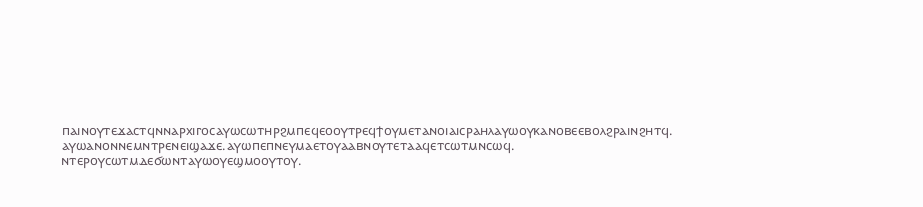ⲡⲁⲓⲛⲟⲩⲧⲉϫⲁⲥⲧϥⲛⲛⲁⲣⲭⲓⲅⲟⲥⲁⲩⲱⲥⲱⲧⲏⲣϩⲙⲡⲉϥⲉⲟⲟⲩⲧⲣⲉϥϯⲟⲩⲙⲉⲧⲁⲛⲟⲓⲁⲓⲥⲣⲁⲏⲗⲁⲩⲱⲟⲩⲕⲁⲛⲟⲃⲉⲉⲃⲟⲗϩⲣⲁⲓⲛϩⲏⲧϥ.
ⲁⲩⲱⲁⲛⲟⲛⲛⲉⲙⲛⲧⲣⲉⲛⲉⲓϣⲁϫⲉ.ⲁⲩⲱⲡⲉⲡⲛⲉⲩⲙⲁⲉⲧⲟⲩⲁⲁⲃⲛⲟⲩⲧⲉⲧⲁⲁϥⲉⲧⲥⲱⲧⲙⲛⲥⲱϥ.
ⲛⲧⲉⲣⲟⲩⲥⲱⲧⲙⲇⲉϭⲱⲛⲧⲁⲩⲱⲟⲩⲉϣⲙⲟⲟⲩⲧⲟⲩ.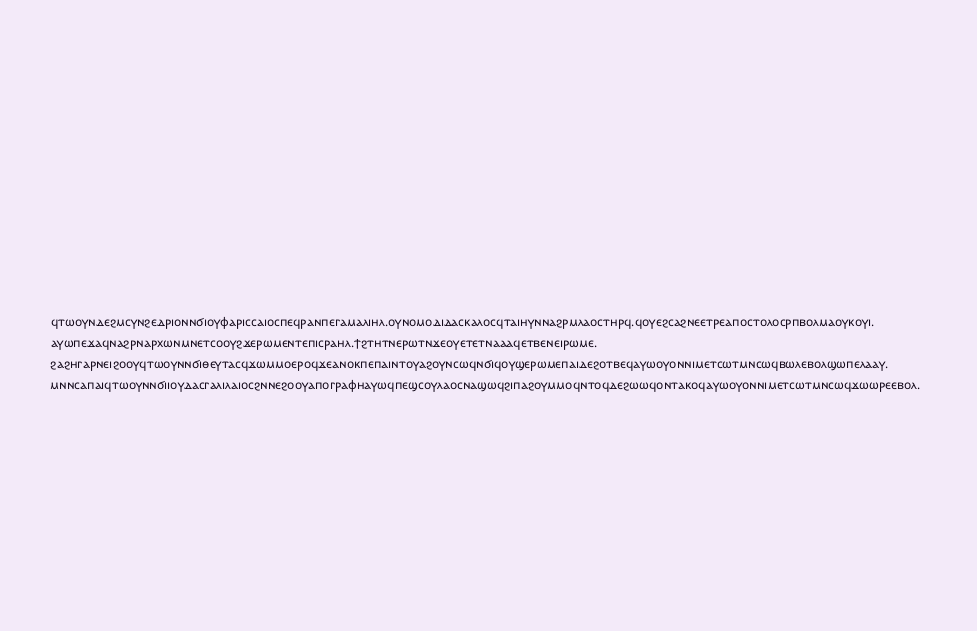ϥⲧⲱⲟⲩⲛⲇⲉϩⲙⲥⲩⲛϩⲉⲇⲣⲓⲟⲛⲛϭⲓⲟⲩⲫⲁⲣⲓⲥⲥⲁⲓⲟⲥⲡⲉϥⲣⲁⲛⲡⲉⲅⲁⲙⲁⲗⲓⲏⲗ.ⲟⲩⲛⲟⲙⲟⲇⲓⲇⲁⲥⲕⲁⲗⲟⲥϥⲧⲁⲓⲏⲩⲛⲛⲁϩⲣⲙⲗⲁⲟⲥⲧⲏⲣϥ.ϥⲟⲩⲉϩⲥⲁϩⲛⲉⲉⲧⲣⲉⲁⲡⲟⲥⲧⲟⲗⲟⲥⲣⲡⲃⲟⲗⲙⲁⲟⲩⲕⲟⲩⲓ.
ⲁⲩⲱⲡⲉϫⲁϥⲛⲁϩⲣⲛⲁⲣⲭⲱⲛⲙⲛⲉⲧⲥⲟⲟⲩϩϫⲉⲣⲱⲙⲉⲛⲧⲉⲡⲓⲥⲣⲁⲏⲗ.ϯϩⲧⲏⲧⲛⲉⲣⲱⲧⲛϫⲉⲟⲩⲉⲧⲉⲧⲛⲁⲁⲁϥⲉⲧⲃⲉⲛⲉⲓⲣⲱⲙⲉ.
ϩⲁϩⲏⲅⲁⲣⲛⲉⲓϩⲟⲟⲩϥⲧⲱⲟⲩⲛⲛϭⲓⲑⲉⲩⲧⲁⲥϥϫⲱⲙⲙⲟⲉⲣⲟϥϫⲉⲁⲛⲟⲕⲡⲉⲡⲁⲓⲛⲧⲟⲩⲁϩⲟⲩⲛⲥⲱϥⲛϭⲓϥⲟⲩϣⲉⲣⲱⲙⲉⲡⲁⲓⲇⲉϩⲟⲧⲃⲉϥⲁⲩⲱⲟⲩⲟⲛⲛⲓⲙⲉⲧⲥⲱⲧⲙⲛⲥⲱϥⲃⲱⲗⲉⲃⲟⲗϣⲱⲡⲉⲗⲁⲁⲩ.
ⲙⲛⲛⲥⲁⲡⲁⲓϥⲧⲱⲟⲩⲛⲛϭⲓⲓⲟⲩⲇⲁⲥⲅⲁⲗⲓⲗⲁⲓⲟⲥϩⲛⲛⲉϩⲟⲟⲩⲁⲡⲟⲅⲣⲁⲫⲏⲁⲩⲱϥⲡⲉϣⲥⲟⲩⲗⲁⲟⲥⲛⲁϣⲱϥϩⲓⲡⲁϩⲟⲩⲙⲙⲟϥⲛⲧⲟϥⲇⲉϩⲱⲱϥⲟⲛⲧⲁⲕⲟϥⲁⲩⲱⲟⲩⲟⲛⲛⲓⲙⲉⲧⲥⲱⲧⲙⲛⲥⲱϥϫⲱⲱⲣⲉⲉⲃⲟⲗ.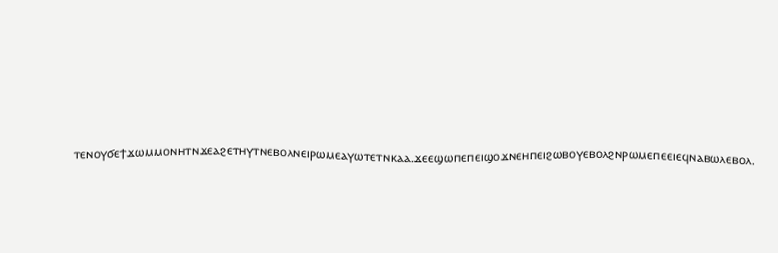ⲧⲉⲛⲟⲩϭⲉϯϫⲱⲙⲙⲟⲛⲏⲧⲛϫⲉⲁϩⲉⲧⲏⲩⲧⲛⲉⲃⲟⲗⲛⲉⲓⲣⲱⲙⲉⲁⲩⲱⲧⲉⲧⲛⲕⲁⲁ.ϫⲉⲉϣⲱⲡⲉⲡⲉⲓϣⲟϫⲛⲉⲏⲡⲉⲓϩⲱⲃⲟⲩⲉⲃⲟⲗϩⲛⲣⲱⲙⲉⲡⲉⲉⲓⲉϥⲛⲁⲃⲱⲗⲉⲃⲟⲗ.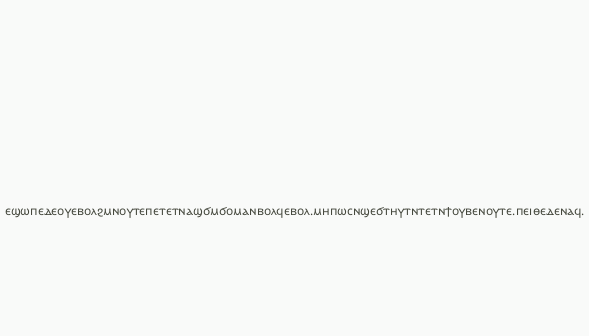ⲉϣⲱⲡⲉⲇⲉⲟⲩⲉⲃⲟⲗϩⲙⲛⲟⲩⲧⲉⲡⲉⲧⲉⲧⲛⲁϣϭⲙϭⲟⲙⲁⲛⲃⲟⲗϥⲉⲃⲟⲗ.ⲙⲏⲡⲱⲥⲛϣⲉϭⲧⲏⲩⲧⲛⲧⲉⲧⲛϯⲟⲩⲃⲉⲛⲟⲩⲧⲉ.ⲡⲉⲓⲑⲉⲇⲉⲛⲁϥ.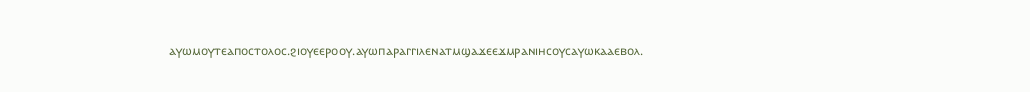ⲁⲩⲱⲙⲟⲩⲧⲉⲁⲡⲟⲥⲧⲟⲗⲟⲥ.ϩⲓⲟⲩⲉⲉⲣⲟⲟⲩ.ⲁⲩⲱⲡⲁⲣⲁⲅⲅⲓⲗⲉⲛⲁⲧⲙϣⲁϫⲉⲉϫⲙⲣⲁⲛⲓⲏⲥⲟⲩⲥⲁⲩⲱⲕⲁⲁⲉⲃⲟⲗ.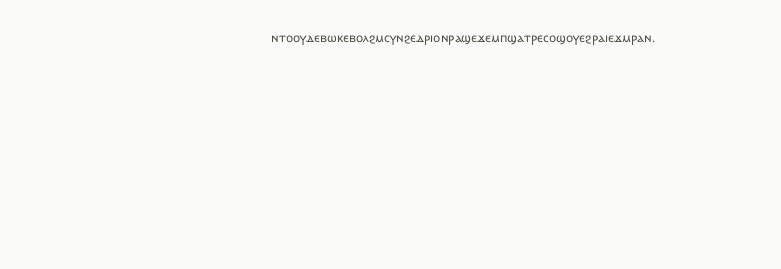ⲛⲧⲟⲟⲩⲇⲉⲃⲱⲕⲉⲃⲟⲗϩⲙⲥⲩⲛϩⲉⲇⲣⲓⲟⲛⲣⲁϣⲉϫⲉⲙⲡϣⲁⲧⲣⲉⲥⲟϣⲟⲩⲉϩⲣⲁⲓⲉϫⲙⲣⲁⲛ.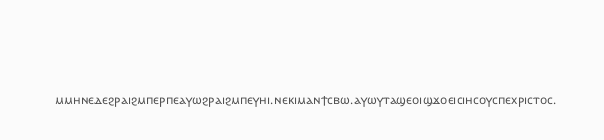ⲙⲙⲏⲛⲉⲇⲉϩⲣⲁⲓϩⲙⲡⲉⲣⲡⲉⲁⲩⲱϩⲣⲁⲓϩⲙⲡⲉⲩⲏⲓ.ⲛⲉⲕⲓⲙⲁⲛϯⲥⲃⲱ.ⲁⲩⲱⲩⲧⲁϣⲉⲟⲓϣϫⲟⲉⲓⲥⲓⲏⲥⲟⲩⲥⲡⲉⲭⲣⲓⲥⲧⲟⲥ.